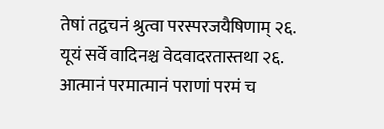तेषां तद्वचनं श्रुत्वा परस्परजयैषिणाम् २६.
यूयं सर्वे वादिनश्च वेदवादरतास्तथा २६.
आत्मानं परमात्मानं पराणां परमं च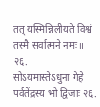तत् यस्मिन्निलीयते विश्वं तस्मै सर्वात्मने नमः॥ २६.
सोऽयमास्तेऽधुना गेहे पर्वतेंद्रस्य भो द्विजाः २६.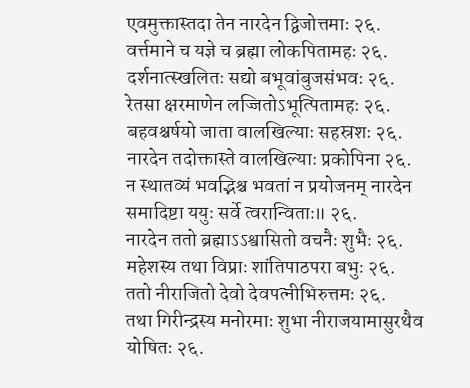एवमुक्तास्तदा तेन नारदेन द्विजोत्तमाः २६.
वर्त्तमाने च यज्ञे च ब्रह्मा लोकपितामहः २६.
दर्शनात्स्खलितः सद्यो बभूवांबुजसंभवः २६.
रेतसा क्षरमाणेन लज्जितोऽभूत्पितामहः २६.
बहवश्चर्षयो जाता वालखिल्याः सहस्रशः २६.
नारदेन तदोक्तास्ते वालखिल्याः प्रकोपिना २६.
न स्थातव्यं भवद्भिश्च भवतां न प्रयोजनम् नारदेन समादिष्टा ययुः सर्वे त्वरान्विताः॥ २६.
नारदेन ततो ब्रह्माऽऽश्वासितो वचनैः शुभैः २६.
महेशस्य तथा विप्राः शांतिपाठपरा बभुः २६.
ततो नीराजितो देवो देवपत्नीभिरुत्तमः २६.
तथा गिरीन्द्रस्य मनोरमाः शुभा नीराजयामासुरथैव योषितः २६.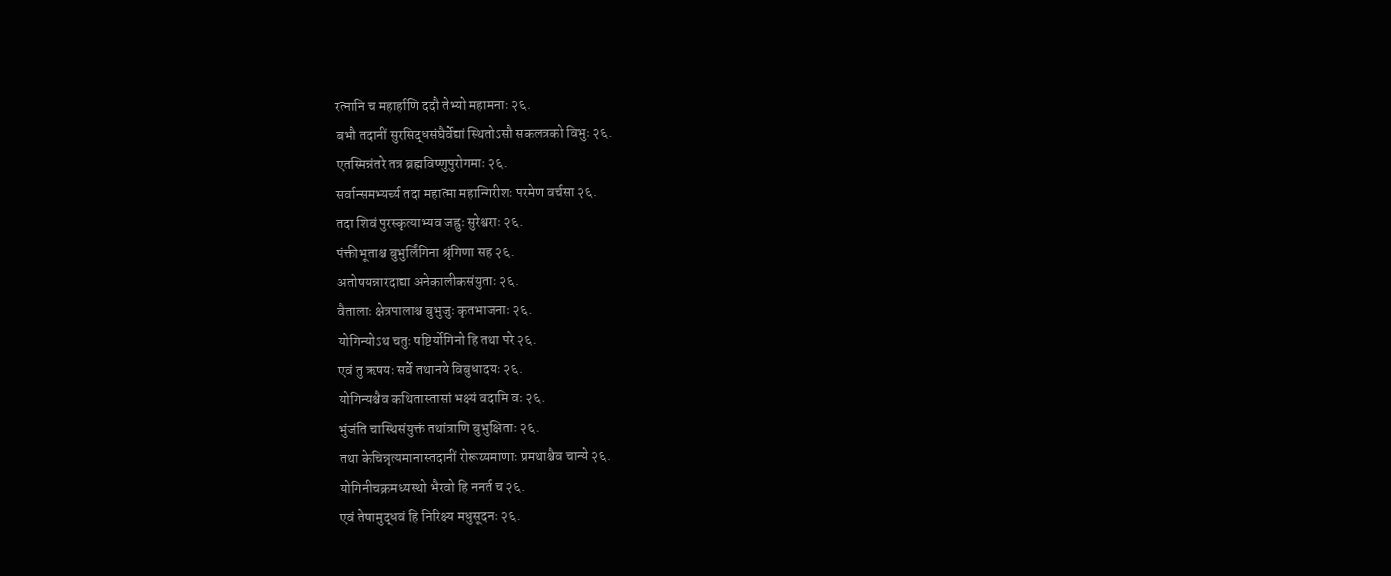रत्नानि च महार्हाणि ददौ तेभ्यो महामनाः २६.
बभौ तदानीं सुरसिद्धसंघैर्वेद्यां स्थितोऽसौ सकलत्रको विभुः २६.
एतस्मिन्नंतरे तत्र ब्रह्मविष्णुपुरोगमाः २६.
सर्वान्समभ्यर्च्य तदा महात्मा महान्गिरीशः परमेण वर्चसा २६.
तदा शिवं पुरस्कृत्याभ्यव जह्रुः सुरेश्वराः २६.
पंक्तीभूताश्च बुभुर्लिंगिना श्रृंगिणा सह २६.
अतोषयन्नारदाद्या अनेकालीकसंयुताः २६.
वैतालाः क्षेत्रपालाश्च बुभुजुः कृतभाजनाः २६.
योगिन्योऽथ चतुः षष्टिर्योगिनो हि तथा परे २६.
एवं तु ऋषयः सर्वे तथानये विबुधादयः २६.
योगिन्यश्चैव कथितास्तासां भक्ष्यं वदामि वः २६.
भुंजंति चास्थिसंयुक्तं तथांत्राणि बुभुक्षिताः २६.
तथा केचिन्नृत्यमानास्तदानीं रोरूय्यमाणाः प्रमथाश्चैव चान्ये २६.
योगिनीचक्रमध्यस्थो भैरवो हि ननर्त च २६.
एवं तेषामुद्धवं हि निरिक्ष्य मधुसूदनः २६.